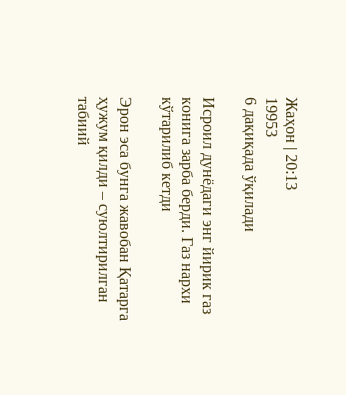Жаҳон | 20:13
19953
6 дақиқада ўқилади

Исроил дунёдаги энг йирик газ конига зарба берди. Газ нархи кўтарилиб кетди

Эрон эса бунга жавобан Қатарга ҳужум қилди – суюлтирилган табиий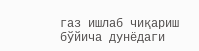газ ишлаб чиқариш бўйича дунёдаги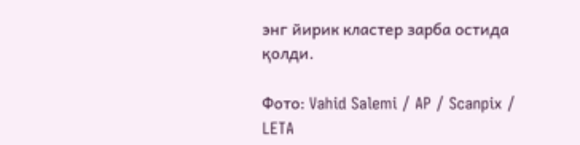энг йирик кластер зарба остида қолди.

Фото: Vahid Salemi / AP / Scanpix / LETA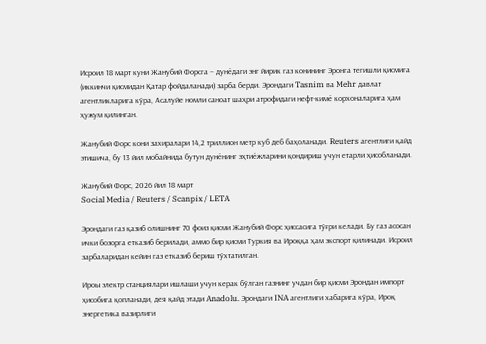Исроил 18 март куни Жанубий Форсга – дунёдаги энг йирик газ конининг Эронга тегишли қисмига (иккинчи қисмидан Қатар фойдаланади) зарба берди. Эрондаги Tasnim ва Mehr давлат агентликларига кўра, Асалуйе номли саноат шаҳри атрофидаги нефт-кимё корхоналарига ҳам ҳужум қилинган.

Жанубий Форс кони захиралари 14,2 триллион метр куб деб баҳоланади. Reuters агентлиги қайд этишича, бу 13 йил мобайнида бутун дунёнинг эҳтиёжларини қондириш учун етарли ҳисобланади.

Жанубий Форс, 2026 йил 18 март
Social Media / Reuters / Scanpix / LETA

Эрондаги газ қазиб олишнинг 70 фоиз қисми Жанубий Форс ҳиссасига тўғри келади. Бу газ асосан ички бозорга етказиб берилади, аммо бир қисми Туркия ва Ироққа ҳам экспорт қилинади. Исроил зарбаларидан кейин газ етказиб бериш тўхтатилган.

Ироы электр станциялари ишлаши учун керак бўлган газнинг учдан бир қисми Эрондан импорт ҳисобига қопланади, дея қайд этади Anadolu. Эрондаги INA агентлиги хабарига кўра, Ироқ энергетика вазирлиги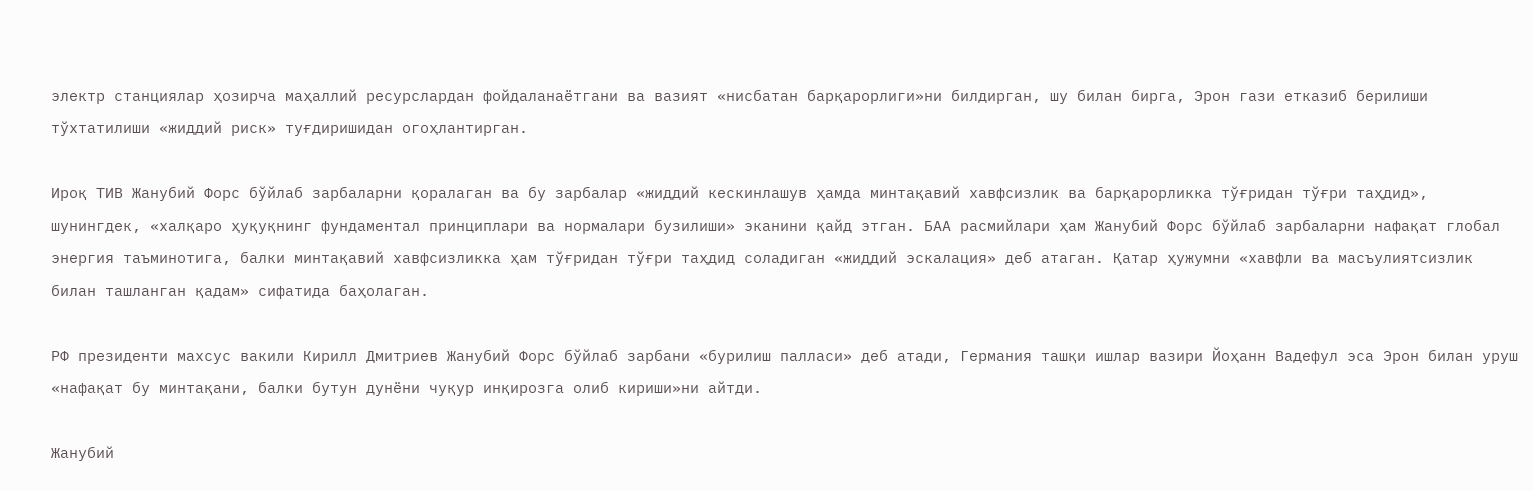электр станциялар ҳозирча маҳаллий ресурслардан фойдаланаётгани ва вазият «нисбатан барқарорлиги»ни билдирган, шу билан бирга, Эрон гази етказиб берилиши тўхтатилиши «жиддий риск» туғдиришидан огоҳлантирган.

Ироқ ТИВ Жанубий Форс бўйлаб зарбаларни қоралаган ва бу зарбалар «жиддий кескинлашув ҳамда минтақавий хавфсизлик ва барқарорликка тўғридан тўғри таҳдид», шунингдек, «халқаро ҳуқуқнинг фундаментал принциплари ва нормалари бузилиши» эканини қайд этган. БАА расмийлари ҳам Жанубий Форс бўйлаб зарбаларни нафақат глобал энергия таъминотига, балки минтақавий хавфсизликка ҳам тўғридан тўғри таҳдид соладиган «жиддий эскалация» деб атаган. Қатар ҳужумни «хавфли ва масъулиятсизлик билан ташланган қадам» сифатида баҳолаган.

РФ президенти махсус вакили Кирилл Дмитриев Жанубий Форс бўйлаб зарбани «бурилиш палласи» деб атади, Германия ташқи ишлар вазири Йоҳанн Вадефул эса Эрон билан уруш «нафақат бу минтақани, балки бутун дунёни чуқур инқирозга олиб кириши»ни айтди.

Жанубий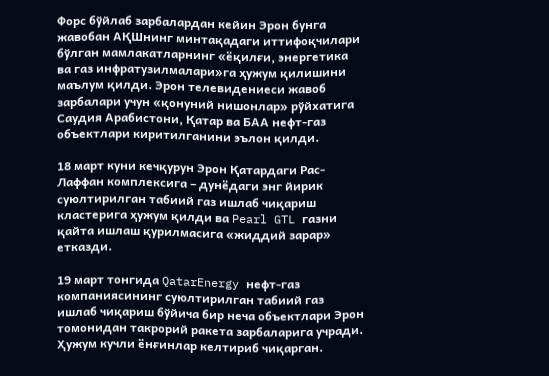Форс бўйлаб зарбалардан кейин Эрон бунга жавобан АҚШнинг минтақадаги иттифоқчилари бўлган мамлакатларнинг «ёқилғи, энергетика ва газ инфратузилмалари»га ҳужум қилишини маълум қилди. Эрон телевидениеси жавоб зарбалари учун «қонуний нишонлар» рўйхатига Саудия Арабистони, Қатар ва БАА нефт-газ объектлари киритилганини эълон қилди.

18 март куни кечқурун Эрон Қатардаги Рас-Лаффан комплексига – дунёдаги энг йирик суюлтирилган табиий газ ишлаб чиқариш кластерига ҳужум қилди ва Pearl GTL газни қайта ишлаш қурилмасига «жиддий зарар» етказди.

19 март тонгида QatarEnergy нефт-газ компаниясининг суюлтирилган табиий газ ишлаб чиқариш бўйича бир неча объектлари Эрон томонидан такрорий ракета зарбаларига учради. Ҳужум кучли ёнғинлар келтириб чиқарган.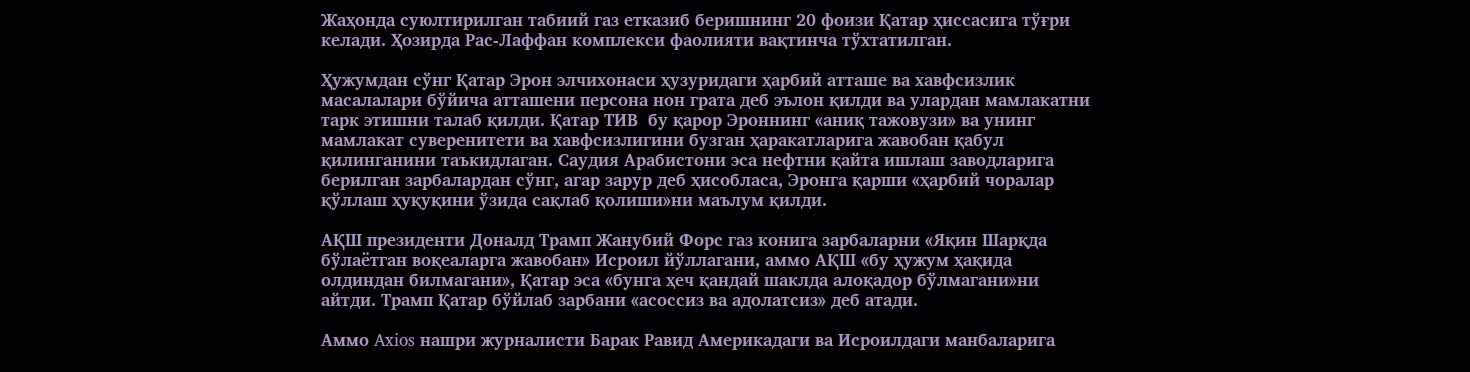Жаҳонда суюлтирилган табиий газ етказиб беришнинг 20 фоизи Қатар ҳиссасига тўғри келади. Ҳозирда Рас-Лаффан комплекси фаолияти вақтинча тўхтатилган.

Ҳужумдан сўнг Қатар Эрон элчихонаси ҳузуридаги ҳарбий атташе ва хавфсизлик масалалари бўйича атташени персона нон грата деб эълон қилди ва улардан мамлакатни тарк этишни талаб қилди. Қатар ТИВ  бу қарор Эроннинг «аниқ тажовузи» ва унинг мамлакат суверенитети ва хавфсизлигини бузган ҳаракатларига жавобан қабул қилинганини таъкидлаган. Саудия Арабистони эса нефтни қайта ишлаш заводларига берилган зарбалардан сўнг, агар зарур деб ҳисобласа, Эронга қарши «ҳарбий чоралар қўллаш ҳуқуқини ўзида сақлаб қолиши»ни маълум қилди.

АҚШ президенти Доналд Трамп Жанубий Форс газ конига зарбаларни «Яқин Шарқда бўлаётган воқеаларга жавобан» Исроил йўллагани, аммо АҚШ «бу ҳужум ҳақида олдиндан билмагани», Қатар эса «бунга ҳеч қандай шаклда алоқадор бўлмагани»ни айтди. Трамп Қатар бўйлаб зарбани «асоссиз ва адолатсиз» деб атади.

Аммо Axios нашри журналисти Барак Равид Америкадаги ва Исроилдаги манбаларига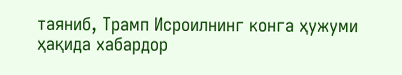таяниб, Трамп Исроилнинг конга ҳужуми ҳақида хабардор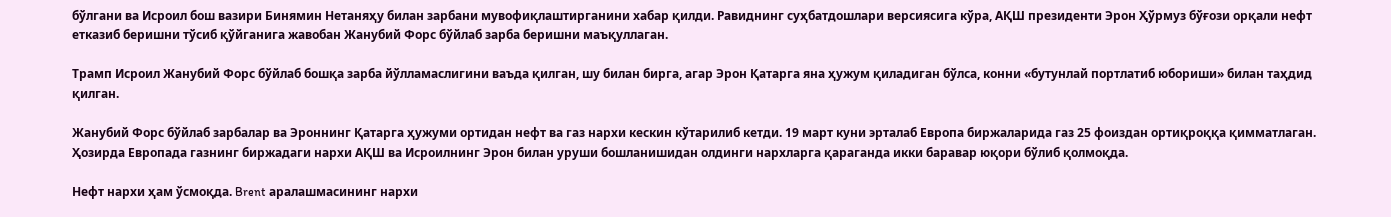бўлгани ва Исроил бош вазири Бинямин Нетаняҳу билан зарбани мувофиқлаштирганини хабар қилди. Равиднинг суҳбатдошлари версиясига кўра, АҚШ президенти Эрон Ҳўрмуз бўғози орқали нефт етказиб беришни тўсиб қўйганига жавобан Жанубий Форс бўйлаб зарба беришни маъқуллаган.

Трамп Исроил Жанубий Форс бўйлаб бошқа зарба йўлламаслигини ваъда қилган, шу билан бирга, агар Эрон Қатарга яна ҳужум қиладиган бўлса, конни «бутунлай портлатиб юбориши» билан таҳдид қилган.

Жанубий Форс бўйлаб зарбалар ва Эроннинг Қатарга ҳужуми ортидан нефт ва газ нархи кескин кўтарилиб кетди. 19 март куни эрталаб Европа биржаларида газ 25 фоиздан ортиқроққа қимматлаган. Ҳозирда Европада газнинг биржадаги нархи АҚШ ва Исроилнинг Эрон билан уруши бошланишидан олдинги нархларга қараганда икки баравар юқори бўлиб қолмоқда.

Нефт нархи ҳам ўсмоқда. Brent аралашмасининг нархи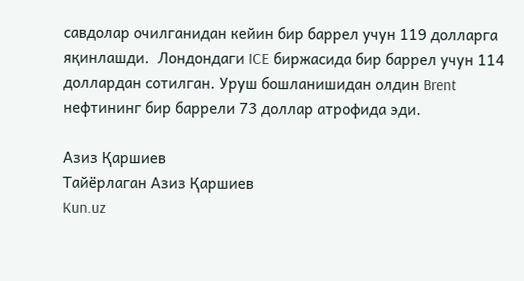савдолар очилганидан кейин бир баррел учун 119 долларга яқинлашди.  Лондондаги ICE биржасида бир баррел учун 114 доллардан сотилган. Уруш бошланишидан олдин Brent нефтининг бир баррели 73 доллар атрофида эди.

Азиз Қаршиев
Тайёрлаган Азиз Қаршиев
Kun.uz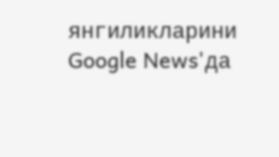янгиликларини Google News'да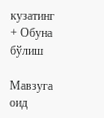кузатинг
+ Обуна бўлиш

Мавзуга оид